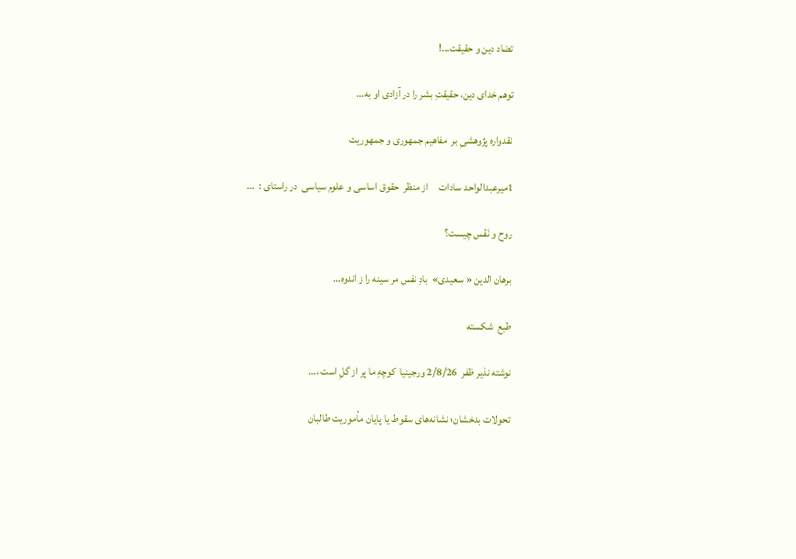تضاد دین و حقیقت...!

توهم خدای دین، حقیقتِ بشر را در آزادی او به…

نقدواره پژوهشیِ بر  مفاهیم جمهوری و جمهوریت

1میرعبدالواحد سادات     از منظر  حقوق اساسی و علوم سیاسی  در راستای :  …

روح و نَفْس چیست؟

برهان الدین « سعیدی»  بادِ نفس مر سینه را ز اندوه…

طبع  شکسته

نوشته نذیر ظفر  2/8/26 ورجینیا  كوچهِ ما پر از گلِ است ،…

تحولات بدخشان؛ نشانه‌های سقوط یا پایان مأموریت طالبان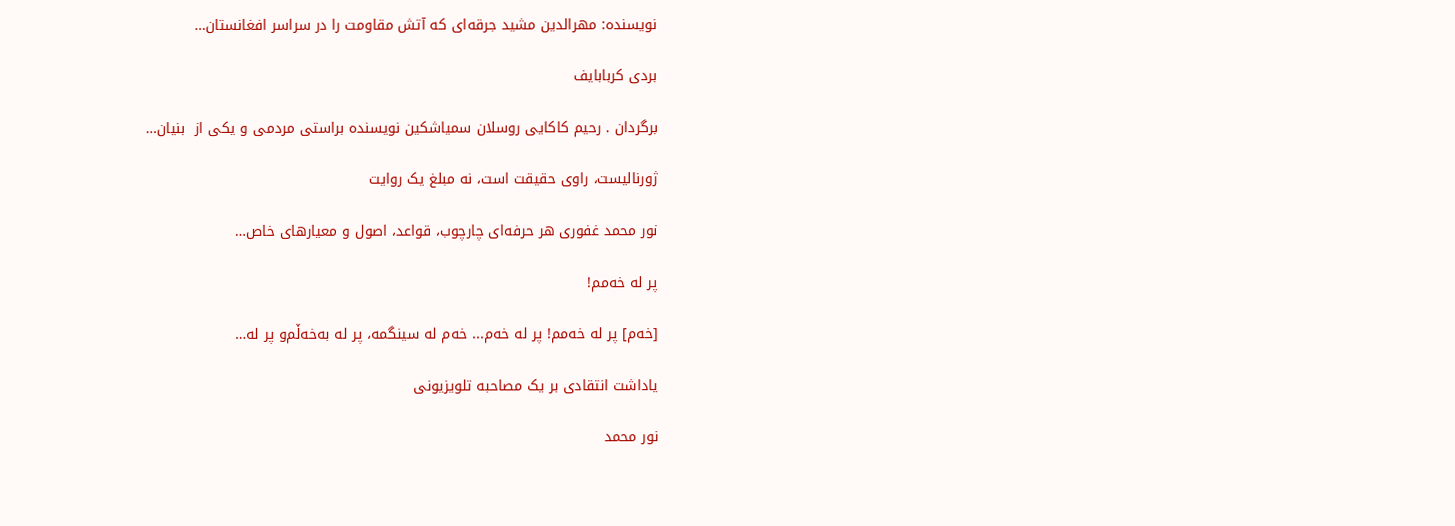نویسنده: مهرالدین مشید جرقه‌ای که آتش مقاومت را در سراسر افغانستان…

بردی کربابایف

برگردان . رحیم کاکایی روسلان سمیاشکین نویسنده براستی مردمی و یکی از  بنیان…

ژورنالیست، راوی حقیقت است، نه مبلغ یک روایت

نور محمد غفوری هر حرفه‌ای چارچوب، قواعد، اصول و معیارهای خاص…

پر له خەمم!

[خه‌م] پر له خەمم! پر لە خەم... خەم له سینگمە، پر لە بەخەڵم‌و پر لە…

یاداشت انتقادی بر یک مصاحبه تلویزیونی

نور محمد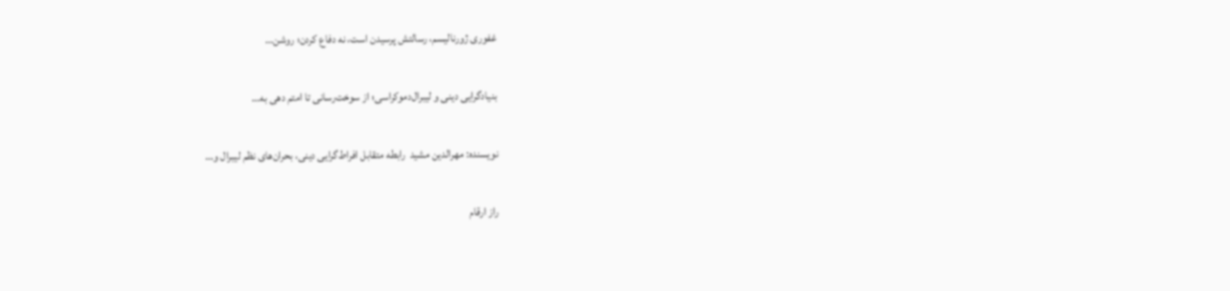غفوری ژورنالیسم، رسالتش پرسیدن است، نه دفاع کردن؛ روشن…

بنیادگرایی دینی و لیبرال‌دموکراسی؛ از سوخت‌رسانی تا امتم دهی به…

نویسنده: مهرالدین مشید  رابطه متقابل افراط‌گرایی دینی، بحران‌های نظم لیبرال و…

راز ارقام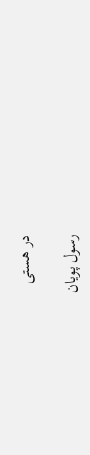در هستی

رسول پویان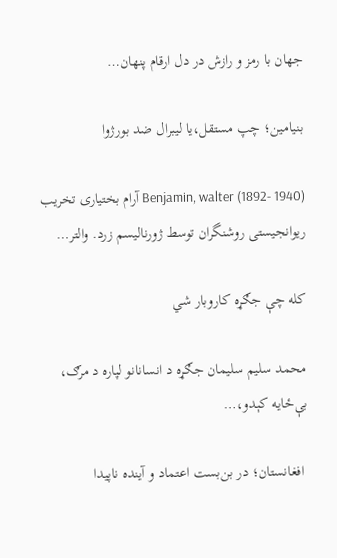جهان با رمز و رازش در دل ارقام پنهان…

بنیامین؛ چپ مستقل،یا لیبرال ضد بورژوا

Benjamin, walter (1892- 1940) آرام بختیاری تخریب ریوانجیستی روشنگران توسط ژورنالیسم زرد. والتر…

کله چې جګړه کاروبار شي

محمد سليم سليمان جګړه د انسانانو لپاره د مرګ، بې‌ځایه کېدو،…

 افغانستان؛ در بن‌بست اعتماد و آینده ناپیدا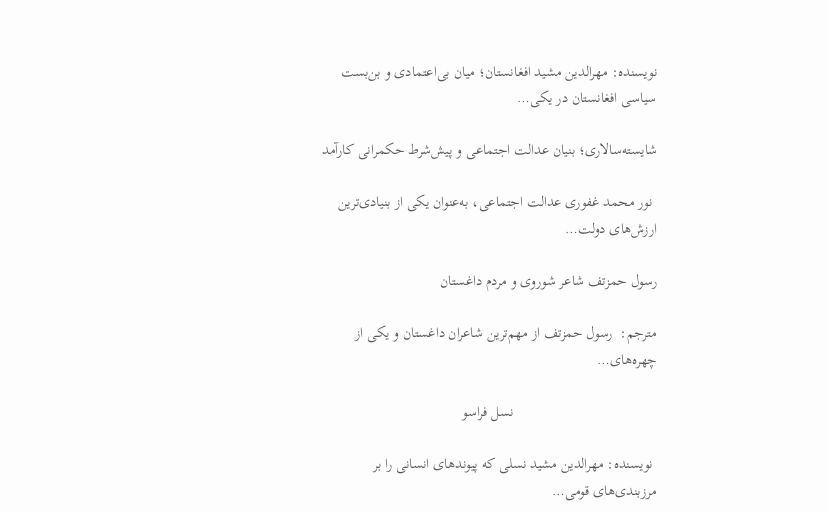نویسنده: مهرالدین مشید افغانستان؛ میان بی‌اعتمادی و بن‌بست سیاسی افغانستان در یکی…

شایسته‌سالاری؛ بنیان عدالت اجتماعی و پیش‌شرط حکمرانی کارآمد

 نور محمد غفوری عدالت اجتماعی، به‌عنوان یکی از بنیادی‌ترین ارزش‌های دولت…

رسول حمزتف شاعر شوروی و مردم داغستان

مترجم:  رسول حمزتف از مهم‌ترین شاعران داغستان و یکی از چهره‌های…

                                      نسل فراسو

 نویسنده: مهرالدین مشید نسلی که پیوندهای انسانی را بر مرزبندی‌های قومی…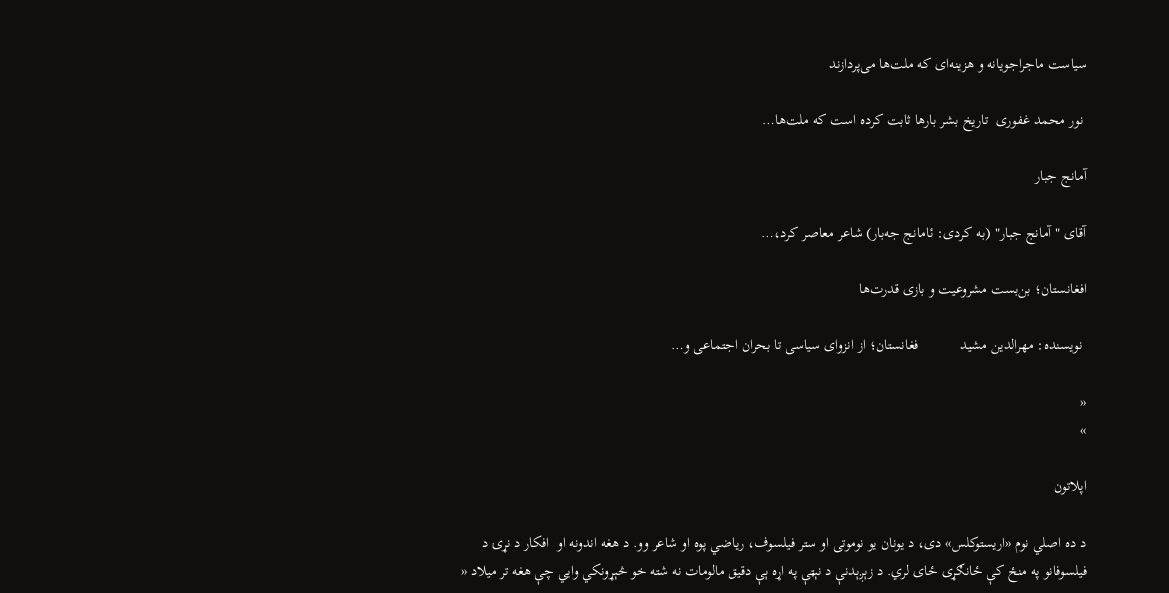سیاست ماجراجویانه و هزینه‌ای که ملت‌ها می‌پردازند

 نور محمد غفوری  تاریخ بشر بارها ثابت کرده است که ملت‌ها…

آمانج جبار

آقای "آمانج جبار" (به کردی: ئامانج جەبار) شاعر معاصر کرد،…

افغانستان؛ بن‌بست مشروعیت و بازی قدرت‌ها

 نویسنده: مهرالدین مشید           فغانستان؛ از انزوای سیاسی تا بحران اجتماعی و…

«
»

اپلاتون

د ده اصلي نوم «اریستوکلس» دی، د یونان یو نوموتی او ستر فیلسوف، ریاضي پوه او شاعر وو. د هغه اندونه او  افکار د نړۍ د فیلسوفانو په منځ کې ځانګړی ځای لري. د زېږېدنې د نېټې په اړه ېې دقيق مالومات نه شته خو څېړونکي وايي چې هغه تر ميلاد «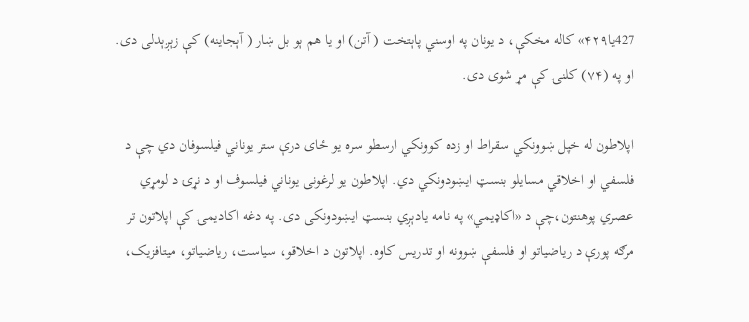427یا۴۲۹» کاله مخکې، د يونان په اوسني پاېتخت ( آتن) او یا هم ېو بل ښار ( آېجاینه) کې زېږېدلی دی. او په (۷۴) کلنۍ کې مړ شوی دی.

اپلاطون له خپل ښوونکي سقراط او زده کوونکي ارسطو سره یو ځای درې ستر یوناني فیلسوفان دي چې د فلسفي او اخلاقي مسایلو بنسټ ایښودونکي دي. اپلاطون یو لرغونی یوناني فیلسوف او د نړۍ د لومړي عصري پوهنتون،چې د «اکاډیمي» په نامه یادېږي بنسټ ایښودونکی دی. په دغه اکادیمۍ کې اپلاتون تر مرګه پورې د ریاضیاتو او فلسفې ښوونه او تدریس کاوه. اپلاتون د اخلاقو، سیاست، ریاضیاتو، میتافزیک،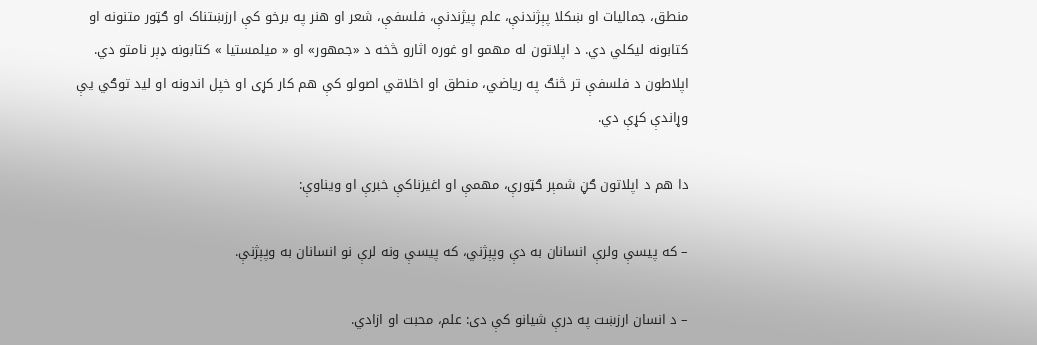منطق، جمالیات او ښکلا پېژندنې، علم پیژندنې، فلسفې، شعر او هنر په برخو کې ارزښتناک او ګټور متنونه او کتابونه لیکلي دي. د اپلاتون له مهمو او غوره اثارو څخه د «جمهور» او « میلمستیا » کتابونه ډېر نامتو دي. اپلاطون د فلسفې تر څنګ په ریاضي، منطق او اخلاقي اصولو کې هم کار کړی او خپل اندونه او لید توګي یې وړاندې کړې دي.

دا هم د اپلاتون ګڼ شمېر ګټورې، مهمې او اغیزناکې خبرې او ویناوې:

– که پیسې ولرې انسانان به دې وپېژني، که پیسې ونه لرې نو انسانان به وپېژنې.

– د انسان ارزښت په درې شیانو کې دی: علم، محبت او ازادي.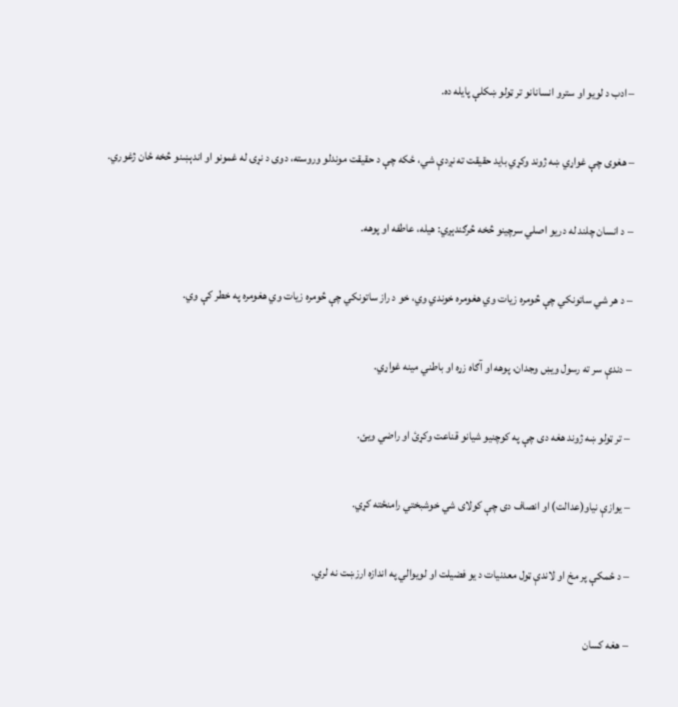– ادب د لویو او سترو انسانانو تر ټولو ښکلې پایله ده.

– هغوی چې غواړي ښه ژوند وکړي باید حقیقت ته نږدې شي، ځکه چې د حقیقت موندلو وروسته، دوی د نړۍ له غمونو او اندېښنو څخه ځان ژغوري.

– د انسان چلند له دریو اصلي سرچینو څخه څرګندېږي: هیله، عاطفه او پوهه.

– د هر شي ساتونکي چې څومره زیات وي هغومره خوندي وي، خو د راز ساتونکي چې څومره زیات وي هغومره په خطر کې وي.

– دندې سر ته رسول ویښ وجدان، پوهه او آګاه زړه او باطني مینه غواړي.

– تر ټولو ښه ژوند هغه دی چې په کوچنیو شیانو قناعت وکړئ او راضي ویئ.

– یوازې نیاو(عدالت) او انصاف دی چې کولای شي خوشبختي رامنځته کړي.

– د ځمکې پر مخ او لاندې ټول معدنيات د یو فضیلت او لویوالي په اندازه ارزښت نه لري.

– هغه کسان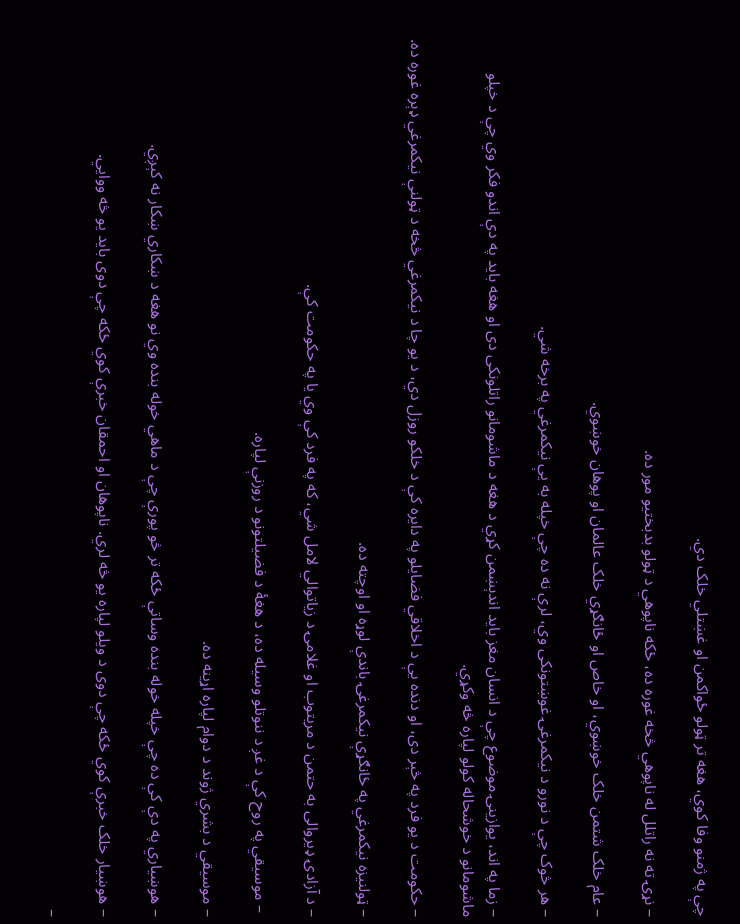چې په ژمنو وفا کوي، هغه تر ټولو ځواکمن او غښتلي خلک دي.

– نړۍ ته نه راتلل له ناپوهي څخه غوره ده، ځکه ناپوهي د ټولو بدبختیو مور ده.

– عام خلک شتمن خلک خوښوي، او خاص او ځانګړي خلک عالمان او پوهان خوښوي.

– هر څوک چې د نورو د نیکمرغۍ غوښتونکی وي، لرې نه ده چې خپله به یې نیکمرغي په برخه شي.

– زما په اند، یوازینۍ موضوع چې د انسان مغز باید اندېښمن کړي د هغه د ماشومانو راتلونکی دی او هغه باید په دې اندو فکر وي چې د خپلو ماشومانو د خوشحاله کولو لپاره څه وکړي.

– حکومت د یو فرد په څېر دی، او دنده یې د اخلاقي فضایلو په دایره کې د خلکو روزل دي، د یو چا د نیکمرغي څخه د ټولنې نیکمرغي ډېره غوره ده.

– ټولنیزه نیکمرغي په ځانګړې نیکمرغۍ باندې لوړه او اوچته ده.

– د آزادۍ ډیروالی به حتمن د مریتوب او غلامۍ د زیاتوالي لامل شي، که په فرد کې وي یا په حکومت کې.

 – موسیقي په روح کې د غږ د ننوتلو وسیله ده، د هغهٔ د فضیلتونو د روزنې لپاره.

– موسیقي د بشري ژوند د دوام لپاره اړینه ده.

– هوښیاري په دې کې ده چې خپله خوله بنده وساتې ځکه تر څو پورې چې د ماهي خوله بنده وي نو هغه د ښکاري ښکار نه کېږي.

– هوښیار خلک خبرې کوي ځکه چې دوی د ویلو لپاره یو څه لري. ناپوهان او احمقان خبرې کوي ځکه چې دوی باید یو څه ووایي.

–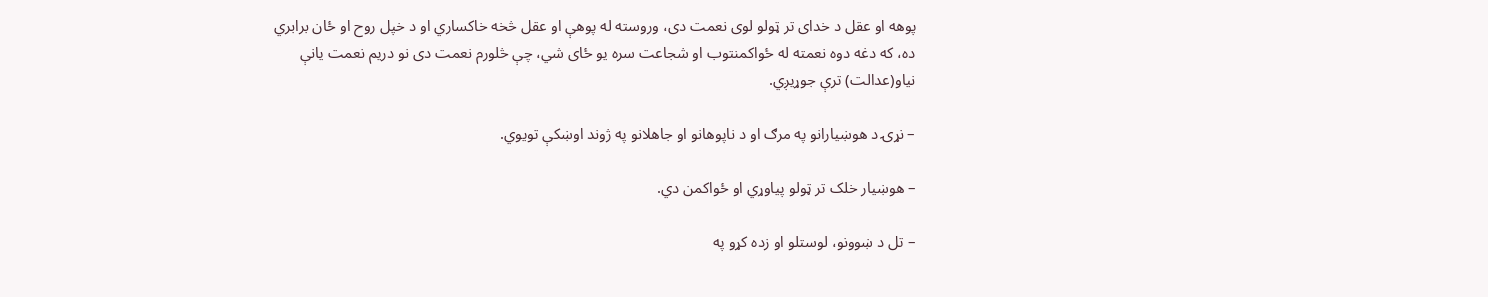پوهه او عقل د خدای تر ټولو لوی نعمت دی، وروسته له پوهې او عقل څخه خاکساري او د خپل روح او ځان برابري ده، که دغه دوه نعمته له ځواکمنتوب او شجاعت سره یو ځای شي، چې څلورم نعمت دی نو دریم نعمت یانې نیاو(عدالت) ترې جوړیږي.

– نړۍ د هوښیارانو په مرګ او د ناپوهانو او جاهلانو په ژوند اوښکې تویوي.

– هوښيار خلک تر ټولو پیاوړي او ځواکمن دي.

– تل د ښوونو، لوستلو او زده کړو په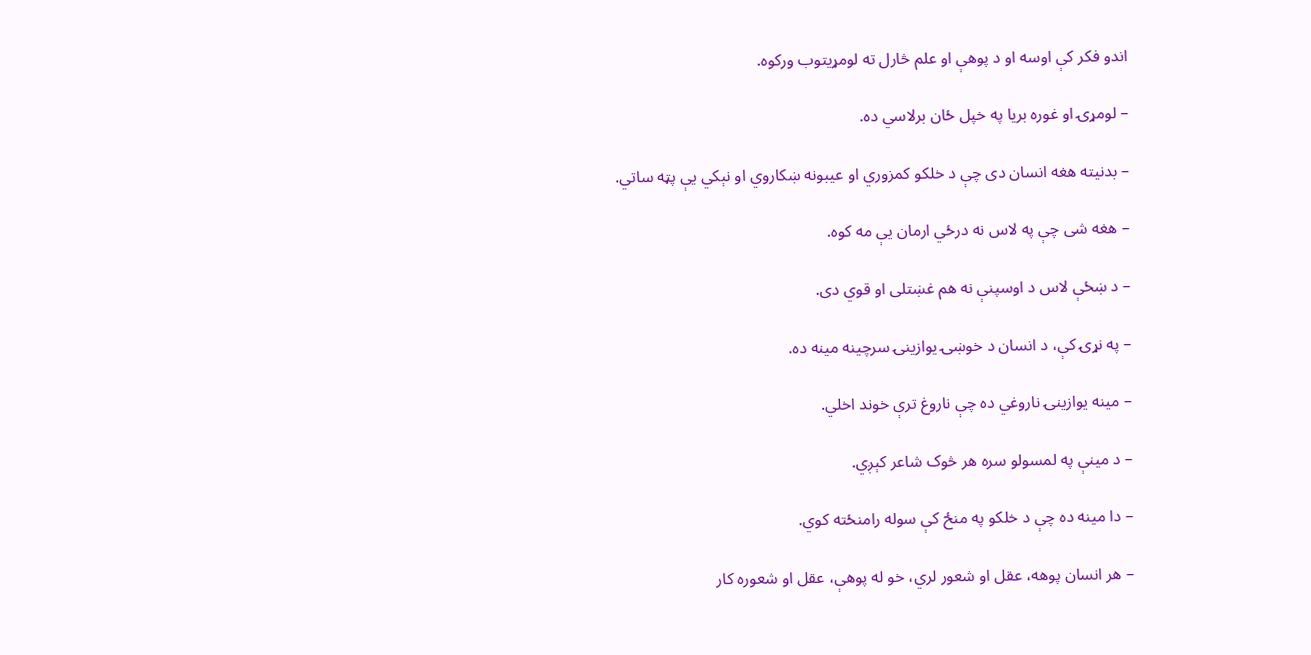اندو فکر کې اوسه او د پوهې او علم څارل ته لومړیتوب ورکوه.

– لومړۍ او غوره بریا په خپل ځان برلاسي ده.

– بدنیته هغه انسان دی چې د خلکو کمزوري او عیبونه ښکاروي او نېکي یې پټه ساتي.

– هغه شی چې په لاس نه درځي ارمان یې مه کوه.

– د ښځې لاس د اوسپنې نه هم غښتلی او قوي دی.

– په نړۍ کې، د انسان د خوښۍ یوازینۍ سرچینه مینه ده.

– مینه یوازینۍ ناروغي ده چې ناروغ ترې خوند اخلي.

– د مينې په لمسولو سره هر څوک شاعر کېږي.

– دا مینه ده چې د خلکو په منځ کې سوله رامنځته کوي.

– هر انسان پوهه، عقل او شعور لري، خو له پوهې، عقل او شعوره کار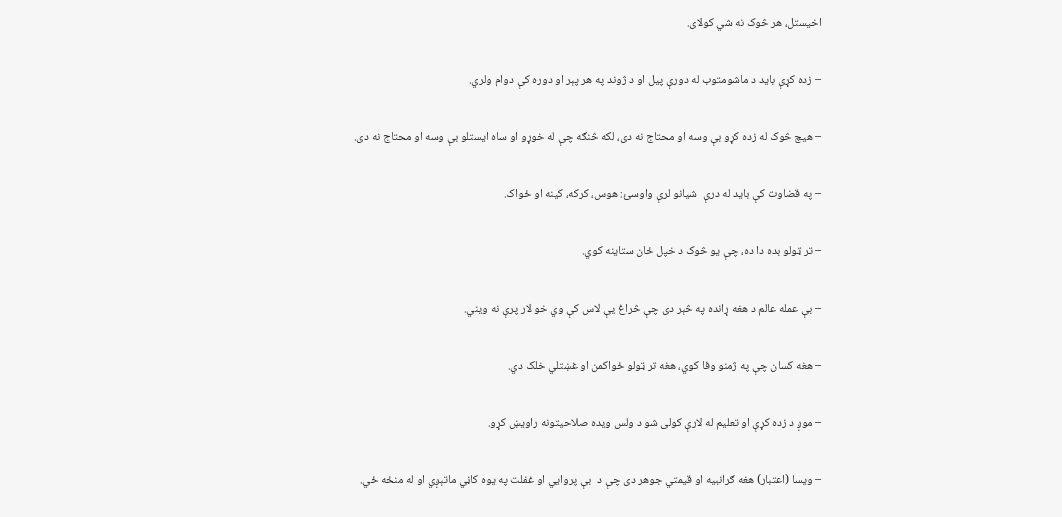اخیستل، هر څوک نه شي کولای.

– زده کړې باید د ماشومتوب له دورې پیل او د ژوند په هر پېر او دوره کې دوام ولري.

– هیچ څوک له زده کړو بې‌ وسه او محتاج نه دی، لکه څنګه چې له خوړو او ساه ایستلو بې‌ وسه او محتاج نه دی.

– په قضاوت کې باید له درې  شیانو لرې واوسئ: هوس، کرکه، کینه او ځواک.

– تر ټولو بده دا ده، چې یو څوک د خپل ځان ستاینه کوي.

– بې عمله عالم د هغه ړانده په څېر دی چې څراغ یې لاس کې وي خو لار پرې نه ویني.

– هغه کسان چې په ژمنو وفا کوي، هغه تر ټولو ځواکمن او غښتلي خلک دي.

– موږ د زده کړې او تعلیم له لارې کولی شو د ولس ویده صلاحیتونه راویښ کړو.

– ویسا (اعتبار) هغه ګرانبیه او قیمتي جوهر دی چې د  بې پروايي او غفلت په یوه کاڼي ماتېږي او له منځه ځي.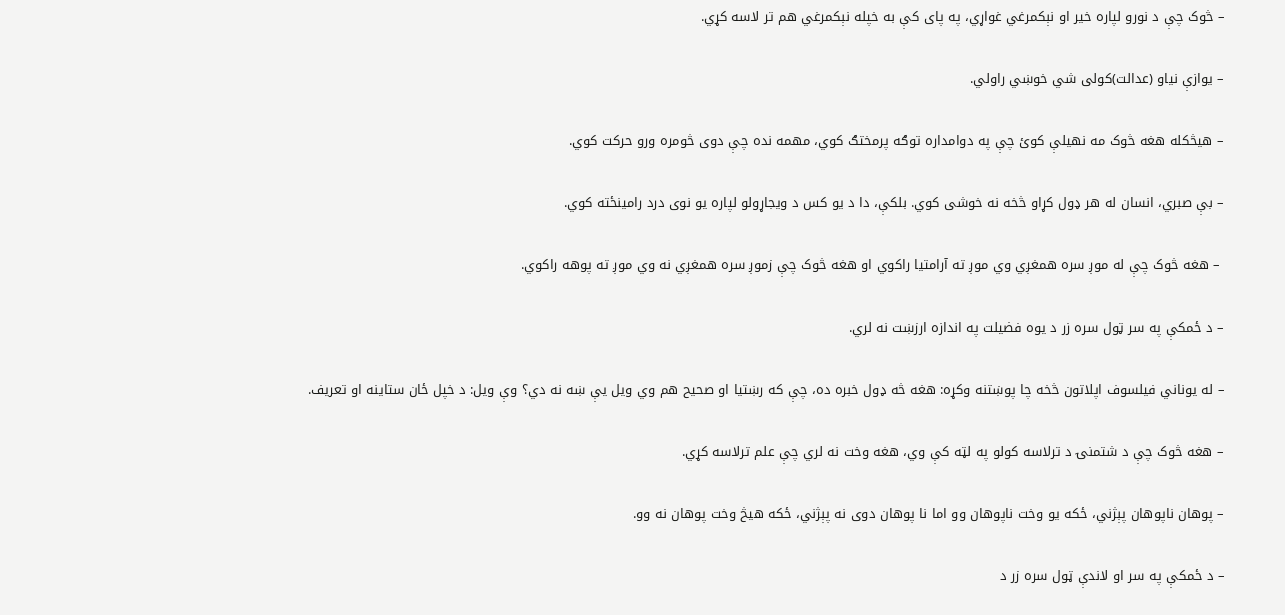– څوک چې د نورو لپاره خیر او نېکمرغي غواړي، په پای کې به خپله نېکمرغي هم تر لاسه کړي.

– یوازې نیاو (عدالت)کولی شي خوښي راولي.

– هیڅکله هغه څوک مه نهیلې کوئ چې په دوامداره توګه پرمختګ کوي، مهمه نده چې دوی څومره ورو حرکت کوي.

– بې صبري، انسان له هر ډول کړاو څخه نه خوشی کوي. بلکې، دا د یو کس د ویجاړولو لپاره یو نوی درد رامینځته کوي.

 – هغه څوک چې له موږ سره همغږي وي موږ ته آرامتیا راکوي او هغه څوک چې زموږ سره همغږي نه وي موږ ته پوهه راکوي.

– د ځمکې په سر ټول سره زر د یوه فضیلت په اندازه ارزښت نه لري.

– له یوناني فیلسوف اپلاتون څخه چا پوښتنه وکړه: هغه څه ډول خبره ده، چې که رښتیا او صحیح هم وي ویل یې ښه نه دي؟ وې ویل: د خپل ځان ستاینه او تعریف.

– هغه څوک چې د شتمنۍ د ترلاسه کولو په لټه کې وي، هغه وخت نه لري چې علم ترلاسه کړي.

– پوهان ناپوهان پېژني، ځکه یو وخت ناپوهان وو اما نا پوهان دوی نه پېژني، ځکه هیڅ وخت پوهان نه وو.

– د ځمکې په سر او لاندې ټول سره زر د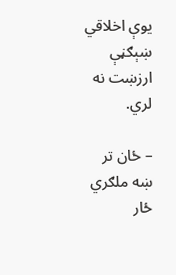یوې اخلاقي ښېګڼې ارزښت نه لري.

– ځان تر ښه ملګري ځار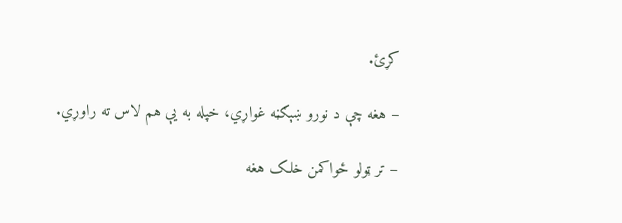کړئ.

– هغه چې د نورو ښېګڼه غواړي، خپله به یې هم لاس ته راوړي.

– تر ټولو ځواکمن خلک هغه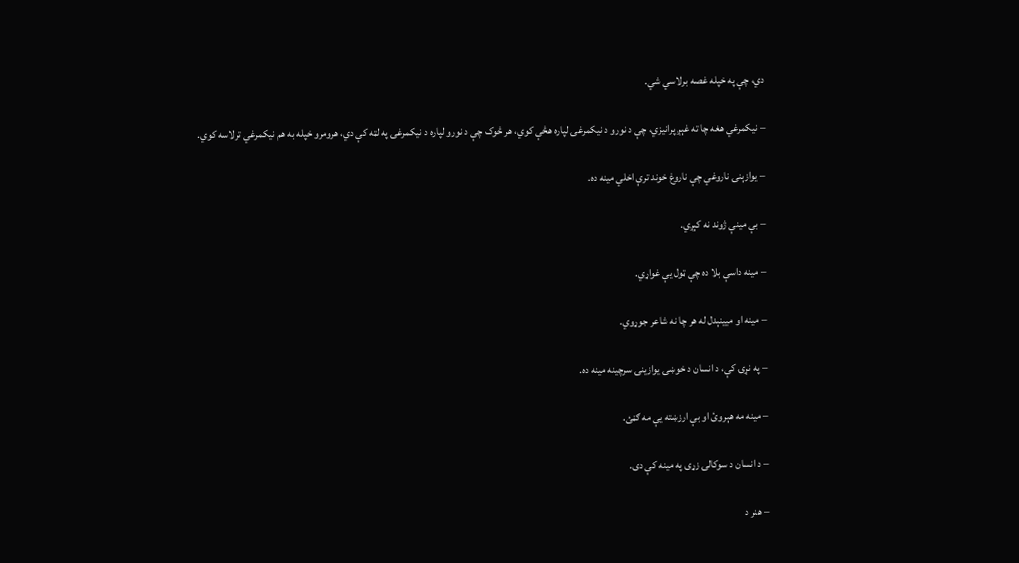دي، چې په خپله غصه برلاسي شي.

– نیکمرغي هغه چا ته غېږ پرانیزي، چې د نورو د نیکمرغۍ لپاره هڅې کوي، هر څوک چې د نورو لپاره د نیکمرغۍ په لټه کې دي، هرومرو خپله به هم نیکمرغي ترلاسه کوي.

– یوازېنۍ ناروغي چې ناروغ خوند ترې اخلي مینه ده.

– بې مینې ژوند نه کېږي.

– مینه داسې بلا ده چې ټول یې غواړي.

– مینه او میینېدل له هر چا نه شاعر جوړوي.

– په نړۍ کې، د انسان د خوښۍ یوازینۍ سرچینه مینه ده.

– مینه مه هېروئ او بې ارزښته یې مه ګڼئ.

– د انسان د سوکالۍ زړی په مینه کې دی.

– هنر د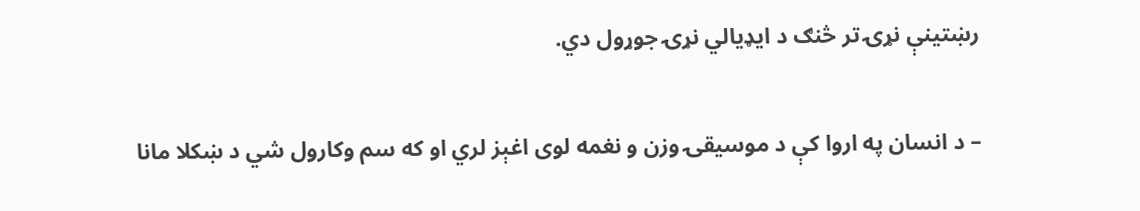رښتینې نړۍ تر څنګ د ایډیالي نړۍ جوړول دي.

– د انسان په اروا کې د موسیقۍ وزن و نغمه لوی اغېز لري او که سم وکارول شي د ښکلا مانا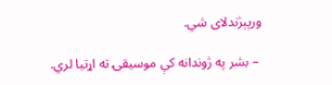ورپېژندلای شي.

 – بشر په ژوندانه کې موسیقۍ ته اړتیا لري.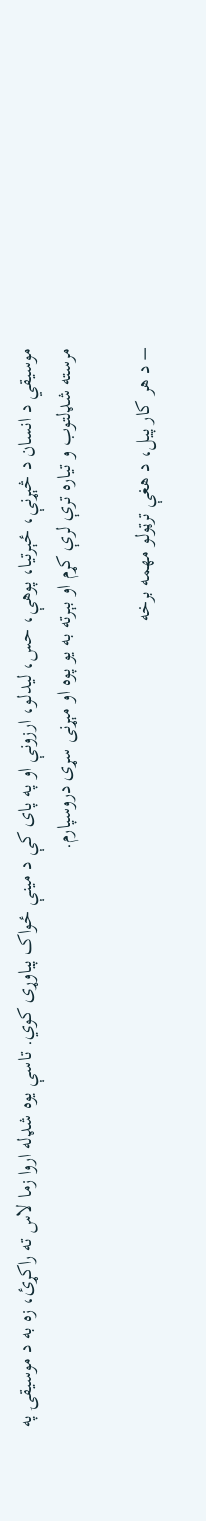موسیقي د انسان د څېړنې، ځېرتیا، پوهې، حس، لیدلو، ارزونې او په پای کې د مینې ځواک پیاوړی کوي. تاسې یوه شډله اروا زما لاس ته راکړئ، زه به د موسیقۍ په مرسته شډلتوب و تیاره ترې لرې کړم او بېرته به یو پوه او مېړنی سړی دروسپارم.

– د هر کار پیل، د هغې ترټولو مهمه برخه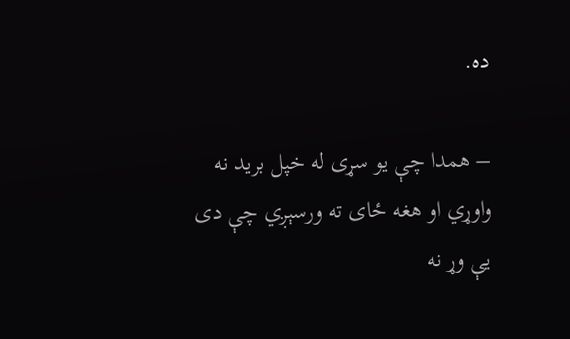ده.

– همدا چې یو سړی له خپل برید نه واوړي او هغه ځای ته ورسېږي چې دی یې وړ نه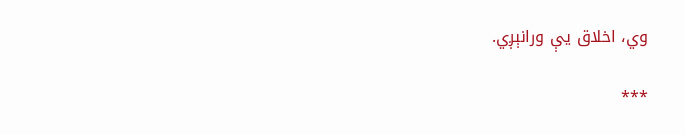وي، اخلاق یې ورانېږي.

***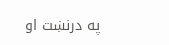په درنښت او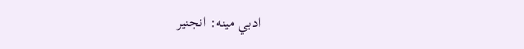ادبي مینه: انجنیر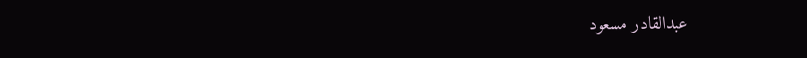عبدالقادر مسعود